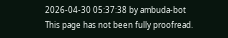2026-04-30 05:37:38 by ambuda-bot
This page has not been fully proofread.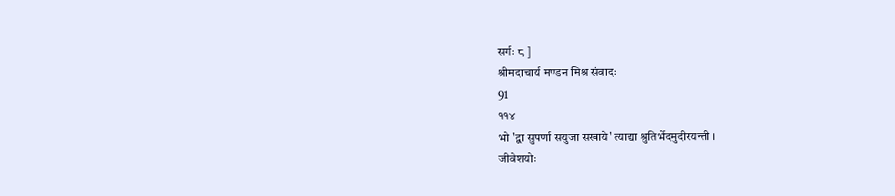सर्गः ८ ]
श्रीमदाचार्य मण्डन मिश्र संवादः
91
११४
भो 'द्वा सुपर्णा सयुजा सखाये' त्याद्या श्रुतिर्भेदमुदीरयन्ती ।
जीवेशयोः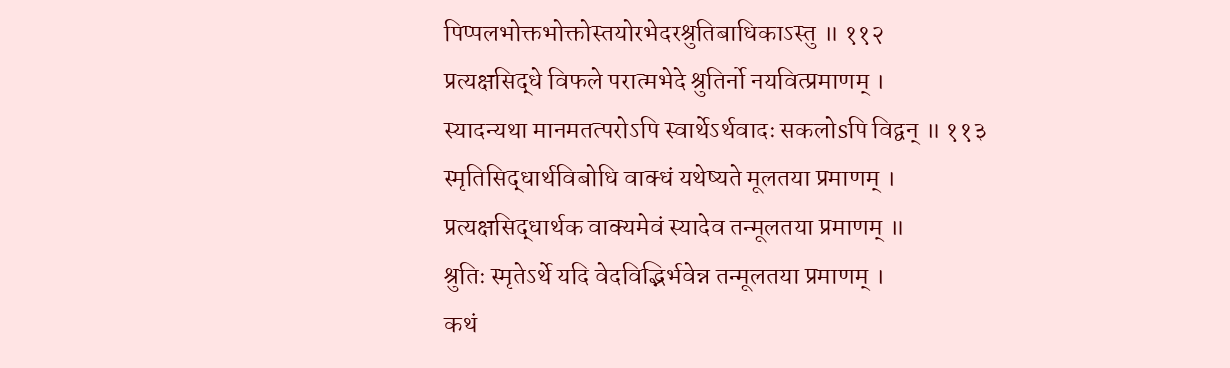पिप्पलभोक्तभोक्तोस्तयोरभेदरश्रुतिबाधिकाऽस्तु ॥ ११२
प्रत्यक्षसिद्धे विफले परात्मभेदे श्रुतिर्नो नयवित्प्रमाणम् ।
स्यादन्यथा मानमतत्परोऽपि स्वार्थेऽर्थवादः सकलोsपि विद्वन् ॥ ११३
स्मृतिसिद्धार्थविबोधि वाक्धं यथेष्यते मूलतया प्रमाणम् ।
प्रत्यक्षसिद्धार्थक वाक्यमेवं स्यादेव तन्मूलतया प्रमाणम् ॥
श्रुतिः स्मृतेऽर्थे यदि वेदविद्भिर्भवेन्न तन्मूलतया प्रमाणम् ।
कथं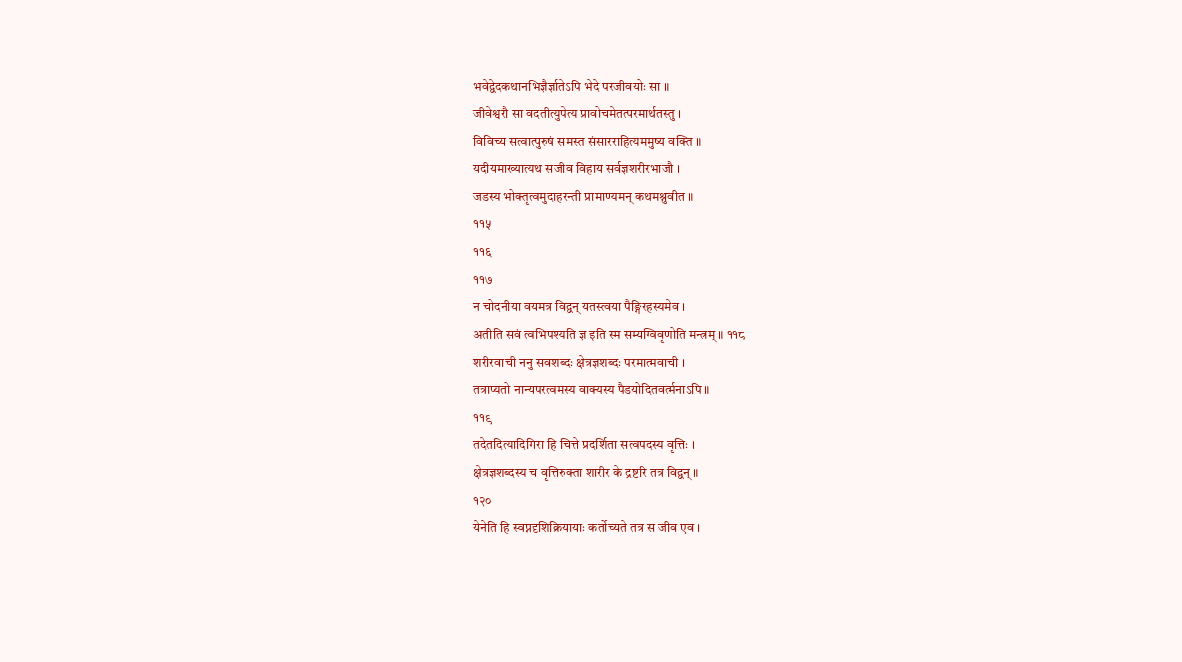भवेद्वेदकथानभिज्ञैर्ज्ञातेऽपि भेदे परजीवयोः सा ॥
जीवेश्वरौ सा वदतीत्युपेत्य प्रावोचमेतत्परमार्थतस्तु ।
विविच्य सत्वात्पुरुषं समस्त संसारराहित्यममुष्य वक्ति ॥
यदीयमाख्यात्यथ सजीव विहाय सर्वज्ञशरीरभाजौ ।
जडस्य भोक्तृत्वमुदाहरन्ती प्रामाण्यमन् कथमश्नुवीत ॥
११५
११६
११७
न चोदनीया वयमत्र विद्वन् यतस्त्वया पैङ्गिरहस्यमेव ।
अतीति सवं त्वभिपश्यति ज्ञ इति स्म सम्यग्विवृणोति मन्त्रम् ॥ ११८
शरीरवाची ननु सवशब्दः क्षेत्रज्ञशब्दः परमात्मवाची ।
तत्राप्यतो नान्यपरत्वमस्य वाक्यस्य पैडयोदितवर्त्मनाऽपि ॥
११९
तदेतदित्यादिगिरा हि चित्ते प्रदर्शिता सत्वपदस्य वृत्तिः ।
क्षेत्रज्ञशब्दस्य च वृत्तिरुक्ता शारीर के द्रष्टरि तत्र विद्वन् ॥
१२०
येनेति हि स्वप्नदृशिक्रियायाः कर्तोच्यते तत्र स जीव एव ।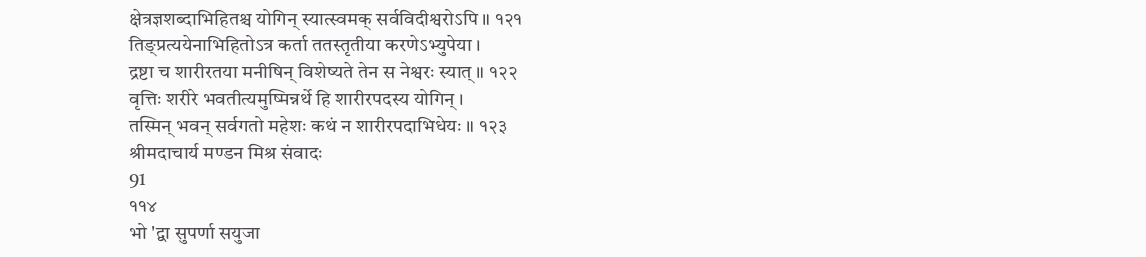क्षेत्रज्ञशब्दाभिहितश्च योगिन् स्यात्स्वमक् सर्वविदीश्वरोऽपि ॥ १२१
तिङ्प्रत्ययेनाभिहितोऽत्र कर्ता ततस्तृतीया करणेऽभ्युपेया ।
द्रष्टा च शारीरतया मनीषिन् विशेष्यते तेन स नेश्वरः स्यात् ॥ १२२
वृत्तिः शरीरे भवतीत्यमुष्मिन्नर्थे हि शारीरपदस्य योगिन् ।
तस्मिन् भवन् सर्वगतो महेशः कथं न शारीरपदाभिधेयः ॥ १२३
श्रीमदाचार्य मण्डन मिश्र संवादः
91
११४
भो 'द्वा सुपर्णा सयुजा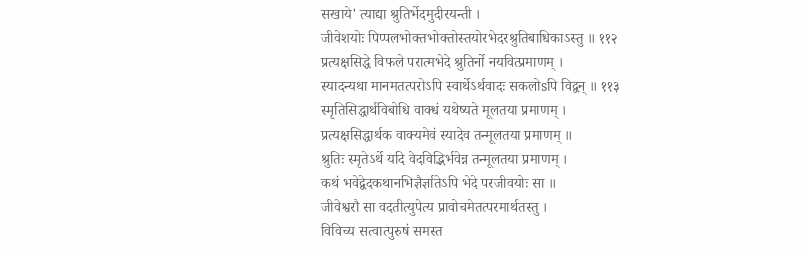सखाये' त्याद्या श्रुतिर्भेदमुदीरयन्ती ।
जीवेशयोः पिप्पलभोक्तभोक्तोस्तयोरभेदरश्रुतिबाधिकाऽस्तु ॥ ११२
प्रत्यक्षसिद्धे विफले परात्मभेदे श्रुतिर्नो नयवित्प्रमाणम् ।
स्यादन्यथा मानमतत्परोऽपि स्वार्थेऽर्थवादः सकलोsपि विद्वन् ॥ ११३
स्मृतिसिद्धार्थविबोधि वाक्धं यथेष्यते मूलतया प्रमाणम् ।
प्रत्यक्षसिद्धार्थक वाक्यमेवं स्यादेव तन्मूलतया प्रमाणम् ॥
श्रुतिः स्मृतेऽर्थे यदि वेदविद्भिर्भवेन्न तन्मूलतया प्रमाणम् ।
कथं भवेद्वेदकथानभिज्ञैर्ज्ञातेऽपि भेदे परजीवयोः सा ॥
जीवेश्वरौ सा वदतीत्युपेत्य प्रावोचमेतत्परमार्थतस्तु ।
विविच्य सत्वात्पुरुषं समस्त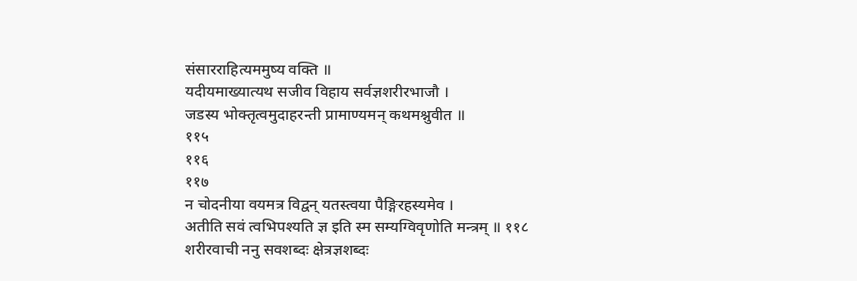संसारराहित्यममुष्य वक्ति ॥
यदीयमाख्यात्यथ सजीव विहाय सर्वज्ञशरीरभाजौ ।
जडस्य भोक्तृत्वमुदाहरन्ती प्रामाण्यमन् कथमश्नुवीत ॥
११५
११६
११७
न चोदनीया वयमत्र विद्वन् यतस्त्वया पैङ्गिरहस्यमेव ।
अतीति सवं त्वभिपश्यति ज्ञ इति स्म सम्यग्विवृणोति मन्त्रम् ॥ ११८
शरीरवाची ननु सवशब्दः क्षेत्रज्ञशब्दः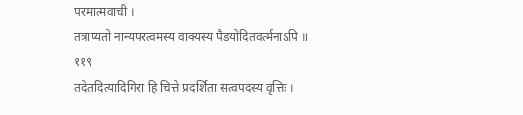परमात्मवाची ।
तत्राप्यतो नान्यपरत्वमस्य वाक्यस्य पैडयोदितवर्त्मनाऽपि ॥
११९
तदेतदित्यादिगिरा हि चित्ते प्रदर्शिता सत्वपदस्य वृत्तिः ।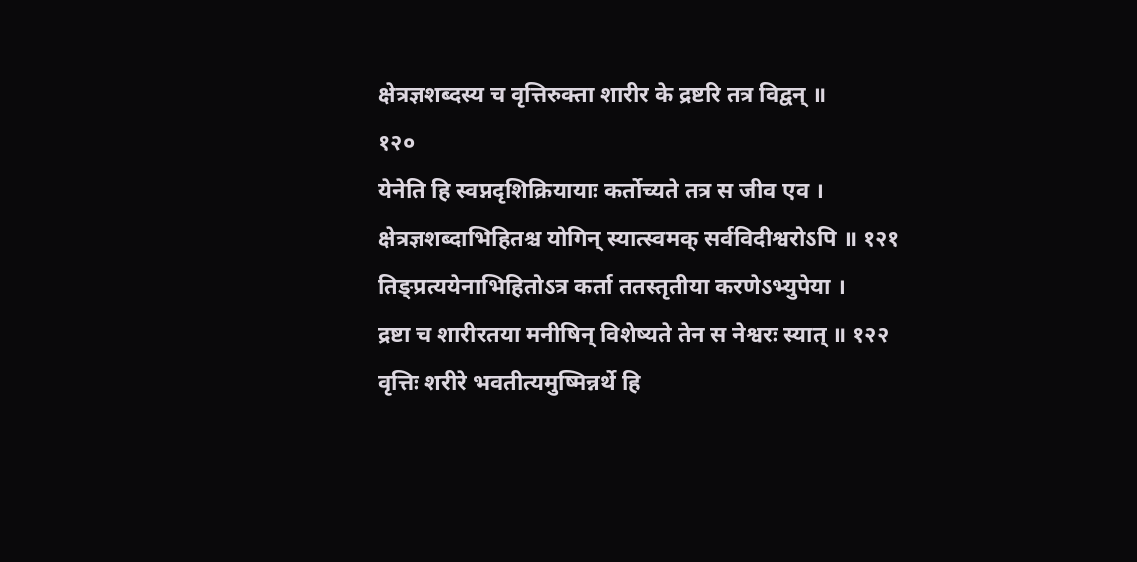क्षेत्रज्ञशब्दस्य च वृत्तिरुक्ता शारीर के द्रष्टरि तत्र विद्वन् ॥
१२०
येनेति हि स्वप्नदृशिक्रियायाः कर्तोच्यते तत्र स जीव एव ।
क्षेत्रज्ञशब्दाभिहितश्च योगिन् स्यात्स्वमक् सर्वविदीश्वरोऽपि ॥ १२१
तिङ्प्रत्ययेनाभिहितोऽत्र कर्ता ततस्तृतीया करणेऽभ्युपेया ।
द्रष्टा च शारीरतया मनीषिन् विशेष्यते तेन स नेश्वरः स्यात् ॥ १२२
वृत्तिः शरीरे भवतीत्यमुष्मिन्नर्थे हि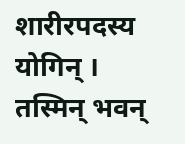शारीरपदस्य योगिन् ।
तस्मिन् भवन्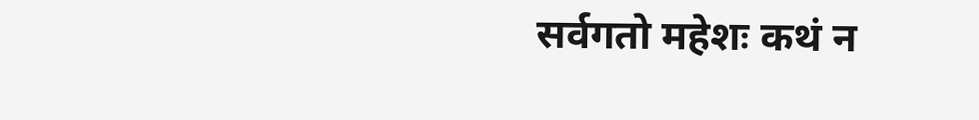सर्वगतो महेशः कथं न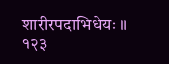शारीरपदाभिधेयः ॥ १२३